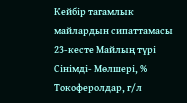Кейбір тагамлык майлардын сипаттамасы 23-кесте Майлың түрі Сінімді- Мөлшері, % Токоферолдар, г/л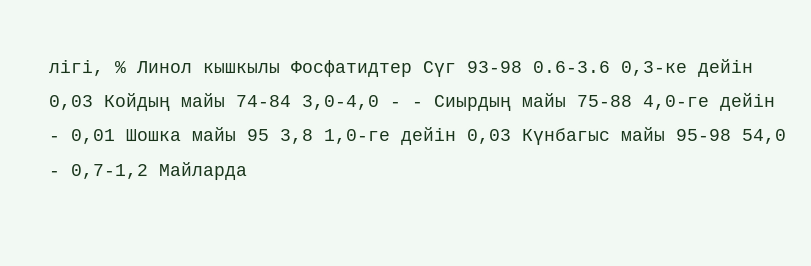лігі, % Линол кышкылы Фосфатидтер Сүг 93-98 0.6-3.6 0,3-ке дейін 0,03 Койдың майы 74-84 3,0-4,0 - - Сиырдың майы 75-88 4,0-ге дейін - 0,01 Шошка майы 95 3,8 1,0-ге дейін 0,03 Күнбагыс майы 95-98 54,0 - 0,7-1,2 Майларда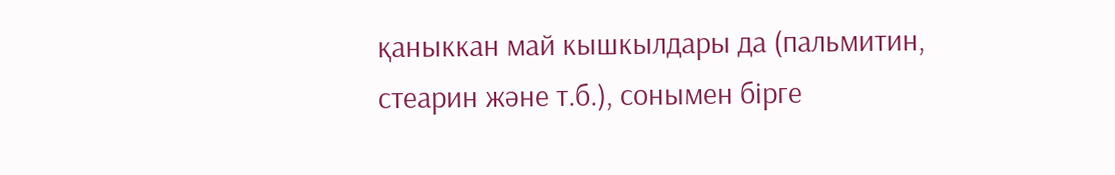қаныккан май кышкылдары да (пальмитин, стеарин және т.б.), сонымен бірге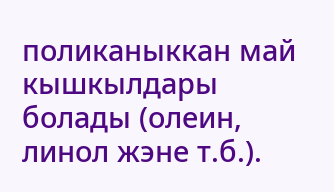поликаныккан май кышкылдары болады (олеин, линол жэне т.б.).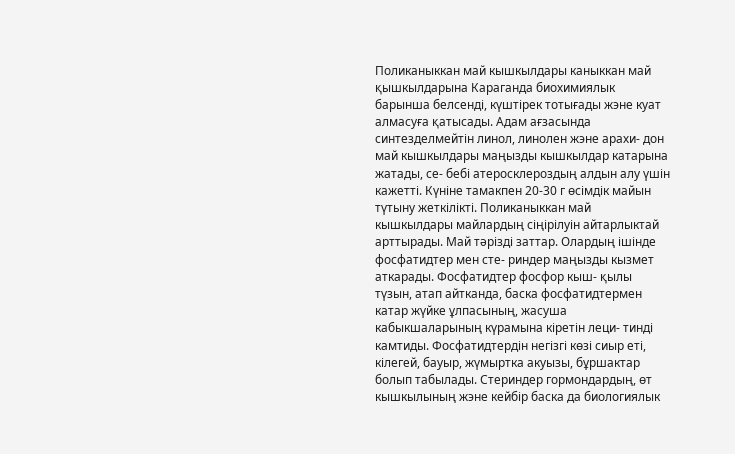Поликаныккан май кышкылдары каныккан май қышкылдарына Караганда биохимиялык барынша белсенді, күштірек тотығады жэне куат алмасуға қатысады. Адам ағзасында синтезделмейтін линол, линолен жэне арахи- дон май кышкылдары маңызды кышкылдар катарына жатады, се- бебі атеросклероздың алдын алу үшін кажетті. Күніне тамакпен 20-30 г өсімдік майын түтыну жеткілікті. Поликаныккан май кышкылдары майлардың сіңірілуін айтарлыктай арттырады. Май тәрізді заттар. Олардың ішінде фосфатидтер мен сте- риндер маңызды кызмет аткарады. Фосфатидтер фосфор кыш- қылы түзын, атап айтканда, баска фосфатидтермен катар жүйке ұлпасының, жасуша кабыкшаларының күрамына кіретін леци- тинді камтиды. Фосфатидтердін негізгі көзі сиыр еті, кілегей, бауыр, жүмыртка акуызы, бұршактар болып табылады. Стериндер гормондардың, өт кышкылының жэне кейбір баска да биологиялык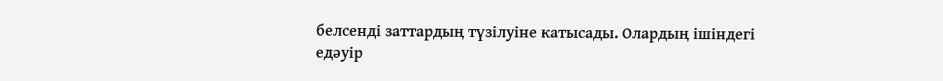белсенді заттардың түзілуіне катысады. Олардың ішіндегі едәуір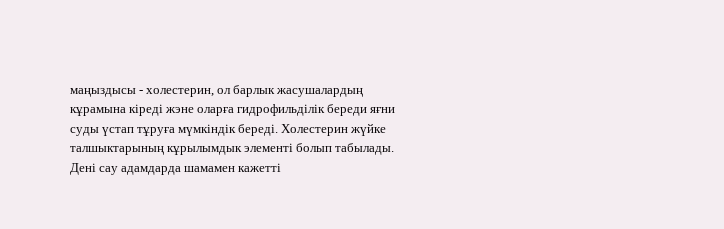маңыздысы - холестерин, ол барлык жасушалардың кұрамына кіреді жэне оларға гидрофильділік береди яғни суды үстап тұруға мүмкіндік береді. Холестерин жүйке талшыктарының кұрылымдык элементі болып табылады. Дені сау адамдарда шамамен кажетті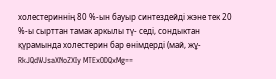холестериннің 80 %-ын бауыр синтездейді жэне тек 20 %-ы сырттан тамак аркылы тү- седі, сондыктан қүрамында холестерин бар өнімдерді (май, жұ-
RkJQdWJsaXNoZXIy MTExODQxMg==